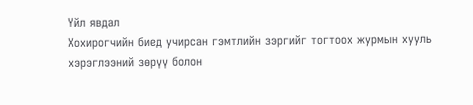Үйл явдал
Хохирогчийн биед учирсан гэмтлийн зэргийг тогтоох журмын хууль хэрэглээний зөрүү болон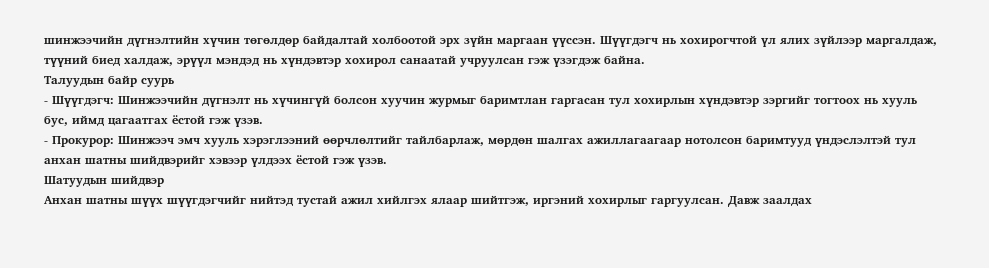шинжээчийн дүгнэлтийн хүчин төгөлдөр байдалтай холбоотой эрх зүйн маргаан үүссэн. Шүүгдэгч нь хохирогчтой үл ялих зүйлээр маргалдаж, түүний биед халдаж, эрүүл мэндэд нь хүндэвтэр хохирол санаатай учруулсан гэж үзэгдэж байна.
Талуудын байр суурь
- Шүүгдэгч: Шинжээчийн дүгнэлт нь хүчингүй болсон хуучин журмыг баримтлан гаргасан тул хохирлын хүндэвтэр зэргийг тогтоох нь хууль бус, иймд цагаатгах ёстой гэж үзэв.
- Прокурор: Шинжээч эмч хууль хэрэглээний өөрчлөлтийг тайлбарлаж, мөрдөн шалгах ажиллагаагаар нотолсон баримтууд үндэслэлтэй тул анхан шатны шийдвэрийг хэвээр үлдээх ёстой гэж үзэв.
Шатуудын шийдвэр
Анхан шатны шүүх шүүгдэгчийг нийтэд тустай ажил хийлгэх ялаар шийтгэж, иргэний хохирлыг гаргуулсан. Давж заалдах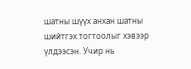шатны шүүх анхан шатны шийтгэх тогтоолыг хэвээр үлдээсэн. Учир нь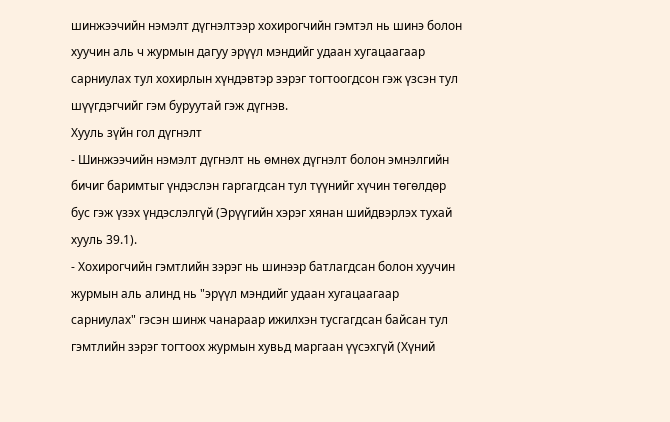шинжээчийн нэмэлт дүгнэлтээр хохирогчийн гэмтэл нь шинэ болон хуучин аль ч журмын дагуу эрүүл мэндийг удаан хугацаагаар сарниулах тул хохирлын хүндэвтэр зэрэг тогтоогдсон гэж үзсэн тул шүүгдэгчийг гэм буруутай гэж дүгнэв.
Хууль зүйн гол дүгнэлт
- Шинжээчийн нэмэлт дүгнэлт нь өмнөх дүгнэлт болон эмнэлгийн бичиг баримтыг үндэслэн гаргагдсан тул түүнийг хүчин төгөлдөр бус гэж үзэх үндэслэлгүй (Эрүүгийн хэрэг хянан шийдвэрлэх тухай хууль 39.1).
- Хохирогчийн гэмтлийн зэрэг нь шинээр батлагдсан болон хуучин журмын аль алинд нь "эрүүл мэндийг удаан хугацаагаар сарниулах" гэсэн шинж чанараар ижилхэн тусгагдсан байсан тул гэмтлийн зэрэг тогтоох журмын хувьд маргаан үүсэхгүй (Хүний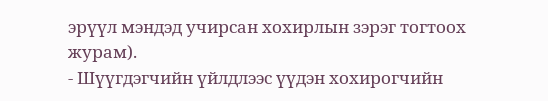эрүүл мэндэд учирсан хохирлын зэрэг тогтоох журам).
- Шүүгдэгчийн үйлдлээс үүдэн хохирогчийн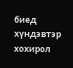биед хүндэвтэр хохирол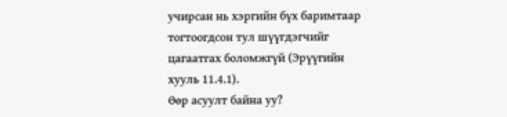учирсан нь хэргийн бүх баримтаар тогтоогдсон тул шүүгдэгчийг цагаатгах боломжгүй (Эрүүгийн хууль 11.4.1).
Өөр асуулт байна уу?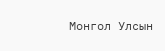Монгол Улсын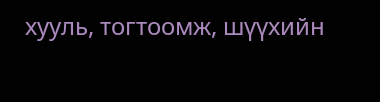хууль, тогтоомж, шүүхийн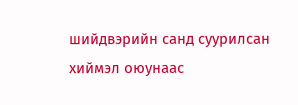шийдвэрийн санд суурилсан хиймэл оюунаас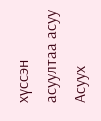хүссэн асуултаа асуу
Асуух